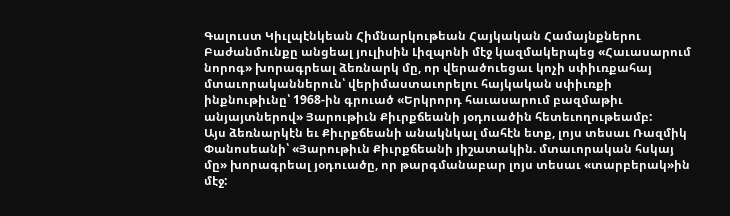Գալուստ Կիւլպէնկեան Հիմնարկութեան Հայկական Համայնքներու Բաժանմունքը անցեալ յուլիսին Լիզպոնի մէջ կազմակերպեց «Հաւասարում նորոգ» խորագրեալ ձեռնարկ մը, որ վերածուեցաւ կոչի սփիւռքահայ մտաւորականներուն՝ վերիմաստաւորելու հայկական սփիւռքի ինքնութիւնը՝ 1968-ին գրուած «Երկրորդ հաւասարում բազմաթիւ անյայտներով» Յարութիւն Քիւրքճեանի յօդուածին հետեւողութեամբ:
Այս ձեռնարկէն եւ Քիւրքճեանի անակնկալ մահէն ետք, լոյս տեսաւ Ռազմիկ Փանոսեանի՝ «Յարութիւն Քիւրքճեանի յիշատակին. մտաւորական հսկայ մը» խորագրեալ յօդուածը, որ թարգմանաբար լոյս տեսաւ «տարբերակ»ին մէջ: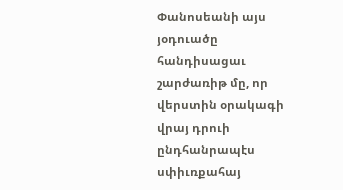Փանոսեանի այս յօդուածը հանդիսացաւ շարժառիթ մը, որ վերստին օրակագի վրայ դրուի ընդհանրապէս սփիւռքահայ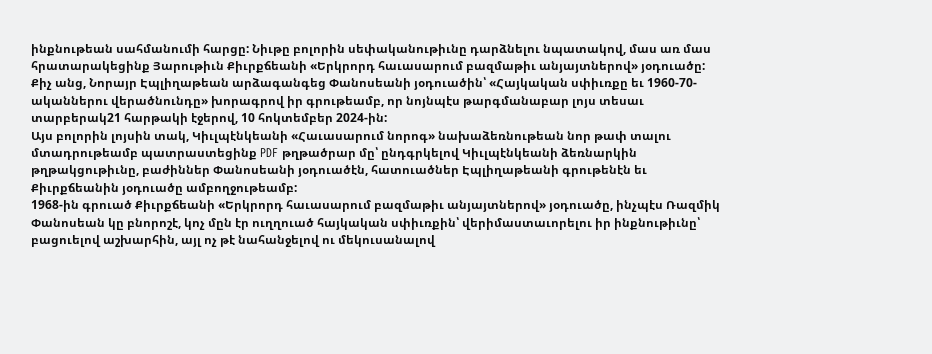ինքնութեան սահմանումի հարցը: Նիւթը բոլորին սեփականութիւնը դարձնելու նպատակով, մաս առ մաս հրատարակեցինք Յարութիւն Քիւրքճեանի «Երկրորդ հաւասարում բազմաթիւ անյայտներով» յօդուածը:
Քիչ անց, Նորայր Էպլիղաթեան արձագանգեց Փանոսեանի յօդուածին՝ «Հայկական սփիւռքը եւ 1960-70-ականներու վերածնունդը» խորագրով իր գրութեամբ, որ նոյնպէս թարգմանաբար լոյս տեսաւ տարբերակ21 հարթակի էջերով, 10 հոկտեմբեր 2024-ին:
Այս բոլորին լոյսին տակ, Կիւլպէնկեանի «Հաւասարում նորոգ» նախաձեռնութեան նոր թափ տալու մտադրութեամբ պատրաստեցինք PDF թղթածրար մը՝ ընդգրկելով Կիւլպէնկեանի ձեռնարկին թղթակցութիւնը, բաժիններ Փանոսեանի յօդուածէն, հատուածներ Էպլիղաթեանի գրութենէն եւ Քիւրքճեանին յօդուածը ամբողջութեամբ:
1968-ին գրուած Քիւրքճեանի «Երկրորդ հաւասարում բազմաթիւ անյայտներով» յօդուածը, ինչպէս Ռազմիկ Փանոսեան կը բնորոշէ, կոչ մըն էր ուղղուած հայկական սփիւռքին՝ վերիմաստաւորելու իր ինքնութիւնը՝ բացուելով աշխարհին, այլ ոչ թէ նահանջելով ու մեկուսանալով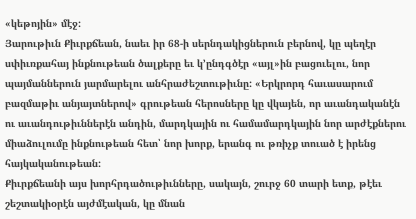«կեթոյին» մէջ:
Յարութիւն Քիւրքճեան, նաեւ իր 68-ի սերնդակիցներուն բերնով, կը պեղէր սփիւռքահայ ինքնութեան ծալքերը եւ կ’ընդգծէր «այլ»ին բացուելու, նոր պայմաններուն յարմարելու անհրաժեշտութիւնը: «Երկրորդ հաւասարում բազմաթիւ անյայտներով» գրութեան հերոսները կը վկայեն, որ աւանդականէն ու աւանդութիւններէն անդին, մարդկային ու համամարդկային նոր արժէքներու միաձուլումը ինքնութեան հետ՝ նոր խորք, երանգ ու թռիչք տուած է իրենց հայկականութեան:
Քիւրքճեանի այս խորհրդածութիւնները, սակայն, շուրջ 60 տարի ետք, թէեւ շեշտակիօրէն այժմէական, կը մնան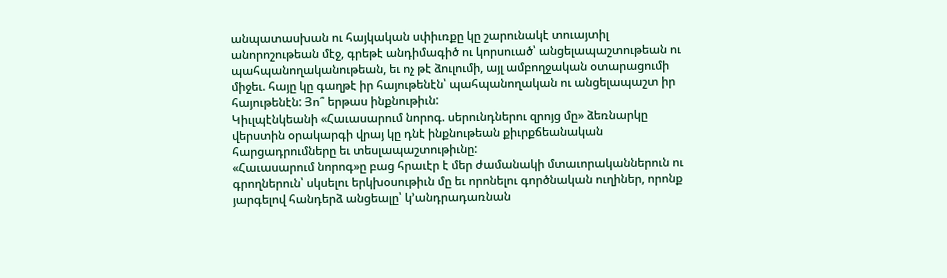անպատասխան ու հայկական սփիւռքը կը շարունակէ տուայտիլ անորոշութեան մէջ, գրեթէ անդիմագիծ ու կորսուած՝ անցելապաշտութեան ու պահպանողականութեան, եւ ոչ թէ ձուլումի, այլ ամբողջական օտարացումի միջեւ. հայը կը գաղթէ իր հայութենէն՝ պահպանողական ու անցելապաշտ իր հայութենէն: Յո՞ երթաս ինքնութիւն:
Կիւլպէնկեանի «Հաւասարում նորոգ. սերունդներու զրոյց մը» ձեռնարկը վերստին օրակարգի վրայ կը դնէ ինքնութեան քիւրքճեանական հարցադրումները եւ տեսլապաշտութիւնը:
«Հաւասարում նորոգ»ը բաց հրաւէր է մեր ժամանակի մտաւորականներուն ու գրողներուն՝ սկսելու երկխօսութիւն մը եւ որոնելու գործնական ուղիներ, որոնք յարգելով հանդերձ անցեալը՝ կ’անդրադառնան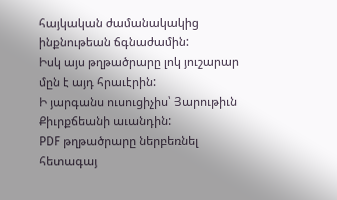հայկական ժամանակակից ինքնութեան ճգնաժամին:
Իսկ այս թղթածրարը լոկ յուշարար մըն է այդ հրաւէրին:
Ի յարգանս ուսուցիչիս՝ Յարութիւն Քիւրքճեանի աւանդին:
PDF թղթածրարը ներբեռնել հետագայ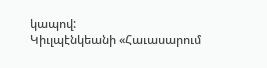կապով:
Կիւլպէնկեանի «Հաւասարում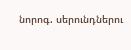նորոգ. սերունդներու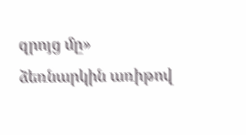զրոյց մը» ձեռնարկին առիթով